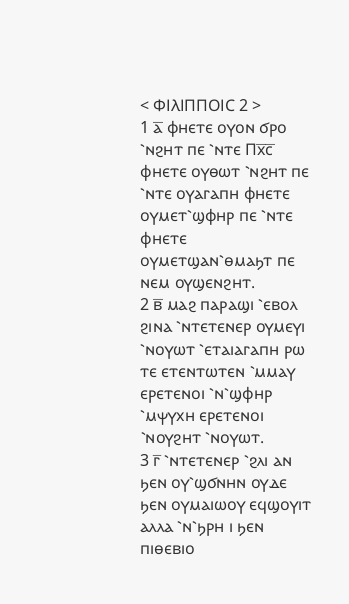< ⲪⲒⲖⲒⲠⲠⲞⲒⲤ 2 >
1 ⲁ̅ ⲫⲏⲉⲧⲉ ⲟⲩⲟⲛ ϭⲣⲟ ⳿ⲛϩⲏⲧ ⲡⲉ ⳿ⲛⲧⲉ Ⲡⲭ̅ⲥ̅ ⲫⲏⲉⲧⲉ ⲟⲩⲑⲱⲧ ⳿ⲛϩⲏⲧ ⲡⲉ ⳿ⲛⲧⲉ ⲟⲩⲁⲅⲁⲡⲏ ⲫⲏⲉⲧⲉ ⲟⲩⲙⲉⲧ⳿ϣⲫⲏⲣ ⲡⲉ ⳿ⲛⲧⲉ ⲫⲏⲉⲧⲉ ⲟⲩⲙⲉⲧϣⲁⲛ⳿ⲑⲙⲁϧⲧ ⲡⲉ ⲛⲉⲙ ⲟⲩϣⲉⲛϩⲏⲧ.
2 ⲃ̅ ⲙⲁϩ ⲡⲁⲣⲁϣⲓ ⳿ⲉⲃⲟⲗ ϩⲓⲛⲁ ⳿ⲛⲧⲉⲧⲉⲛⲉⲣ ⲟⲩⲙⲉⲩⲓ ⳿ⲛⲟⲩⲱⲧ ⳿ⲉⲧⲁⲓⲁⲅⲁⲡⲏ ⲣⲱ ⲧⲉ ⲉⲧⲉⲛⲧⲱⲧⲉⲛ ⳿ⲙⲙⲁⲩ ⲉⲣⲉⲧⲉⲛⲟⲓ ⳿ⲛ⳿ϣⲫⲏⲣ ⳿ⲙⲯⲩⲭⲏ ⲉⲣⲉⲧⲉⲛⲟⲓ ⳿ⲛⲟⲩϩⲏⲧ ⳿ⲛⲟⲩⲱⲧ.
3 ⲅ̅ ⳿ⲛⲧⲉⲧⲉⲛⲉⲣ ⳿ϩⲗⲓ ⲁⲛ ϧⲉⲛ ⲟⲩ⳿ϣϭⲛⲏⲛ ⲟⲩⲇⲉ ϧⲉⲛ ⲟⲩⲙⲁⲓⲱⲟⲩ ⲉϥϣⲟⲩⲓⲧ ⲁⲗⲗⲁ ⳿ⲛ⳿ϧⲣⲏ ⲓ ϧⲉⲛ ⲡⲓⲑⲉⲃⲓⲟ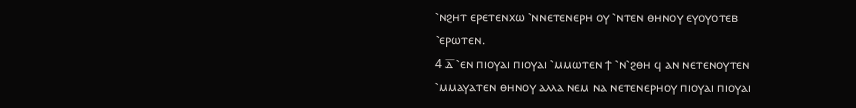⳿ⲛϩⲏⲧ ⲉⲣⲉⲧⲉⲛⲭⲱ ⳿ⲛⲛⲉⲧⲉⲛⲉⲣⲏ ⲟⲩ ⳿ⲛⲧⲉⲛ ⲑⲏⲛⲟⲩ ⲉⲩⲟⲩⲟⲧⲉⲃ ⳿ⲉⲣⲱⲧⲉⲛ.
4 ⲇ̅ ⳿ⲉⲛ ⲡⲓⲟⲩⲁⲓ ⲡⲓⲟⲩⲁⲓ ⳿ⲙⲙⲱⲧⲉⲛ ϯ ⳿ⲛ⳿ϩⲑⲏ ϥ ⲁⲛ ⲛⲉⲧⲉⲛⲟⲩⲧⲉⲛ ⳿ⲙⲙⲁⲩⲁⲧⲉⲛ ⲑⲏⲛⲟⲩ ⲁⲗⲗⲁ ⲛⲉⲙ ⲛⲁ ⲛⲉⲧⲉⲛⲉⲣⲏⲟⲩ ⲡⲓⲟⲩⲁⲓ ⲡⲓⲟⲩⲁⲓ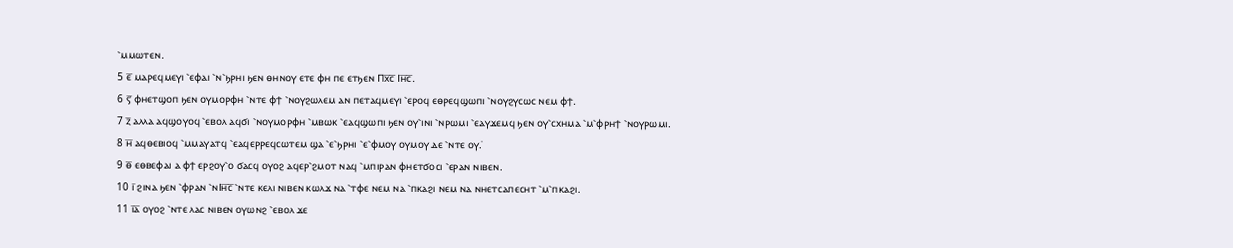⳿ⲙⲙⲱⲧⲉⲛ.
5 ⲉ̅ ⲙⲁⲣⲉϥⲙⲉⲩⲓ ⳿ⲉⲫⲁⲓ ⳿ⲛ⳿ϧⲣⲏⲓ ϧⲉⲛ ⲑⲏⲛⲟⲩ ⲉⲧⲉ ⲫⲏ ⲡⲉ ⲉⲧϧⲉⲛ Ⲡⲭ̅ⲥ̅ Ⲓⲏ̅ⲥ̅.
6 ⲋ̅ ⲫⲏⲉⲧϣⲟⲡ ϧⲉⲛ ⲟⲩⲙⲟⲣⲫⲏ ⳿ⲛⲧⲉ ⲫϯ ⳿ⲛⲟⲩϩⲱⲗⲉⲙ ⲁⲛ ⲡⲉⲧⲁϥⲙⲉⲩⲓ ⳿ⲉⲣⲟϥ ⲉⲑⲣⲉϥϣⲱⲡⲓ ⳿ⲛⲟⲩϩⲩⲥⲱⲥ ⲛⲉⲙ ⲫϯ.
7 ⲍ̅ ⲁⲗⲗⲁ ⲁϥϣⲟⲩⲟϥ ⳿ⲉⲃⲟⲗ ⲁϥϭⲓ ⳿ⲛⲟⲩⲙⲟⲣⲫⲏ ⳿ⲙⲃⲱⲕ ⳿ⲉⲁϥϣⲱⲡⲓ ϧⲉⲛ ⲟⲩ⳿ⲓⲛⲓ ⳿ⲛⲣⲱⲙⲓ ⳿ⲉⲁⲩϫⲉⲙϥ ϧⲉⲛ ⲟⲩ⳿ⲥⲭⲏⲙⲁ ⳿ⲙ⳿ⲫⲣⲏϯ ⳿ⲛⲟⲩⲣⲱⲙⲓ.
8 ⲏ̅ ⲁϥⲑⲉⲃⲓⲟϥ ⳿ⲙⲙⲁⲩⲁⲧϥ ⳿ⲉⲁϥⲉⲣⲣⲉϥⲥⲱⲧⲉⲙ ϣⲁ ⳿ⲉ⳿ϧⲣⲏⲓ ⳿ⲉ⳿ⲫⲙⲟⲩ ⲟⲩⲙⲟⲩ ⲇⲉ ⳿ⲛⲧⲉ ⲟⲩ.̇
9 ⲑ̅ ⲉⲑⲃⲉⲫⲁⲓ ⲁ ⲫϯ ⲉⲣϩⲟⲩ⳿ⲟ ϭⲁⲥϥ ⲟⲩⲟϩ ⲁϥⲉⲣ⳿ϩⲙⲟⲧ ⲛⲁϥ ⳿ⲙⲡⲓⲣⲁⲛ ⲫⲏⲉⲧϭⲟⲥⲓ ⳿ⲉⲣⲁⲛ ⲛⲓⲃⲉⲛ.
10 ⲓ̅ ϩⲓⲛⲁ ϧⲉⲛ ⳿ⲫⲣⲁⲛ ⳿ⲛⲒⲏ̅ⲥ̅ ⳿ⲛⲧⲉ ⲕⲉⲗⲓ ⲛⲓⲃⲉⲛ ⲕⲱⲗϫ ⲛⲁ ⳿ⲧⲫⲉ ⲛⲉⲙ ⲛⲁ ⳿ⲡⲕⲁϩⲓ ⲛⲉⲙ ⲛⲁ ⲛⲏⲉⲧⲥⲁⲡⲉⲥⲏⲧ ⳿ⲙ⳿ⲡⲕⲁϩⲓ.
11 ⲓ̅ⲁ̅ ⲟⲩⲟϩ ⳿ⲛⲧⲉ ⲗⲁⲥ ⲛⲓⲃⲉⲛ ⲟⲩⲱⲛϩ ⳿ⲉⲃⲟⲗ ϫⲉ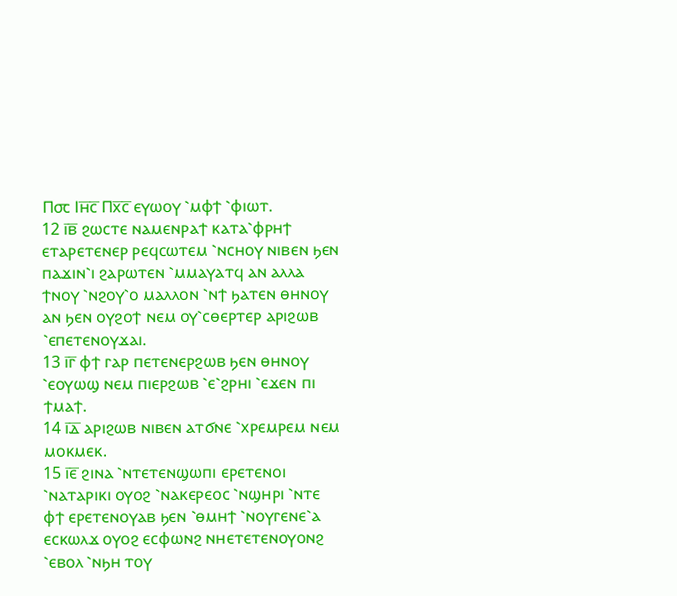Ⲡ⳪ Ⲓⲏ̅ⲥ̅ Ⲡⲭ̅ⲥ̅ ⲉⲩⲱⲟⲩ ⳿ⲙⲫϯ ⳿ⲫⲓⲱⲧ.
12 ⲓ̅ⲃ̅ ϩⲱⲥⲧⲉ ⲛⲁⲙⲉⲛⲣⲁϯ ⲕⲁⲧⲁ⳿ⲫⲣⲏϯ ⲉⲧⲁⲣⲉⲧⲉⲛⲉⲣ ⲣⲉϥⲥⲱⲧⲉⲙ ⳿ⲛⲥⲏⲟⲩ ⲛⲓⲃⲉⲛ ϧⲉⲛ ⲡⲁϫⲓⲛ⳿ⲓ ϩⲁⲣⲱⲧⲉⲛ ⳿ⲙⲙⲁⲩⲁⲧϥ ⲁⲛ ⲁⲗⲗⲁ ϯⲛⲟⲩ ⳿ⲛϩⲟⲩ⳿ⲟ ⲙⲁⲗⲗⲟⲛ ⳿ⲛϯ ϧⲁⲧⲉⲛ ⲑⲏⲛⲟⲩ ⲁⲛ ϧⲉⲛ ⲟⲩϩⲟϯ ⲛⲉⲙ ⲟⲩ⳿ⲥⲑⲉⲣⲧⲉⲣ ⲁⲣⲓϩⲱⲃ ⳿ⲉⲡⲉⲧⲉⲛⲟⲩϫⲁⲓ.
13 ⲓ̅ⲅ̅ ⲫϯ ⲅⲁⲣ ⲡⲉⲧⲉⲛⲉⲣϩⲱⲃ ϧⲉⲛ ⲑⲏⲛⲟⲩ ⳿ⲉⲟⲩⲱϣ ⲛⲉⲙ ⲡⲓⲉⲣϩⲱⲃ ⳿ⲉ⳿ϩⲣⲏⲓ ⳿ⲉϫⲉⲛ ⲡⲓ ϯⲙⲁϯ.
14 ⲓ̅ⲇ̅ ⲁⲣⲓϩⲱⲃ ⲛⲓⲃⲉⲛ ⲁⲧϭⲛⲉ ⳿ⲭⲣⲉⲙⲣⲉⲙ ⲛⲉⲙ ⲙⲟⲕⲙⲉⲕ.
15 ⲓ̅ⲉ̅ ϩⲓⲛⲁ ⳿ⲛⲧⲉⲧⲉⲛϣⲱⲡⲓ ⲉⲣⲉⲧⲉⲛⲟⲓ ⳿ⲛⲁⲧⲁⲣⲓⲕⲓ ⲟⲩⲟϩ ⳿ⲛⲁⲕⲉⲣⲉⲟⲥ ⳿ⲛϣⲏⲣⲓ ⳿ⲛⲧⲉ ⲫϯ ⲉⲣⲉⲧⲉⲛⲟⲩⲁⲃ ϧⲉⲛ ⳿ⲑⲙⲏϯ ⳿ⲛⲟⲩⲅⲉⲛⲉ⳿ⲁ ⲉⲥⲕⲱⲗϫ ⲟⲩⲟϩ ⲉⲥⲫⲱⲛϩ ⲛⲏⲉⲧⲉⲧⲉⲛⲟⲩⲟⲛϩ ⳿ⲉⲃⲟⲗ ⳿ⲛϧⲏ ⲧⲟⲩ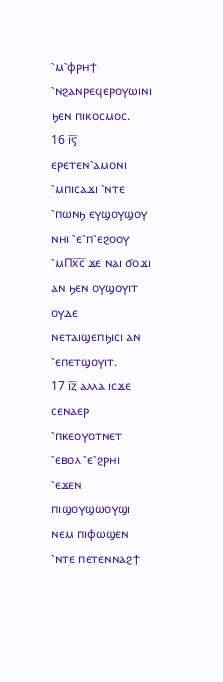⳿ⲙ⳿ⲫⲣⲏϯ ⳿ⲛϩⲁⲛⲣⲉϥⲉⲣⲟⲩⲱⲓⲛⲓ ϧⲉⲛ ⲡⲓⲕⲟⲥⲙⲟⲥ.
16 ⲓ̅ⲋ̅ ⲉⲣⲉⲧⲉⲛ⳿ⲁⲙⲟⲛⲓ ⳿ⲙⲡⲓⲥⲁϫⲓ ⳿ⲛⲧⲉ ⳿ⲡⲱⲛϧ ⲉⲩϣⲟⲩϣⲟⲩ ⲛⲏⲓ ⳿ⲉ⳿ⲡ⳿ⲉϩⲟⲟⲩ ⳿ⲙⲠⲭ̅ⲥ̅ ϫⲉ ⲛⲁⲓ ϭⲟϫⲓ ⲁⲛ ϧⲉⲛ ⲟⲩϣⲟⲩⲓⲧ ⲟⲩⲇⲉ ⲛⲉⲧⲁⲓϣⲉⲡϧⲓⲥⲓ ⲁⲛ ⳿ⲉⲡⲉⲧϣⲟⲩⲓⲧ.
17 ⲓ̅ⲍ̅ ⲁⲗⲗⲁ ⲓⲥϫⲉ ⲥⲉⲛⲁⲉⲣ ⳿ⲡⲕⲉⲟⲩⲟⲧⲛⲉⲧ ⳿ⲉⲃⲟⲗ ⳿ⲉ⳿ϩⲣⲏⲓ ⳿ⲉϫⲉⲛ ⲡⲓϣⲟⲩϣⲱⲟⲩϣⲓ ⲛⲉⲙ ⲡⲓⲫⲱϣⲉⲛ ⳿ⲛⲧⲉ ⲡⲉⲧⲉⲛⲛⲁϩϯ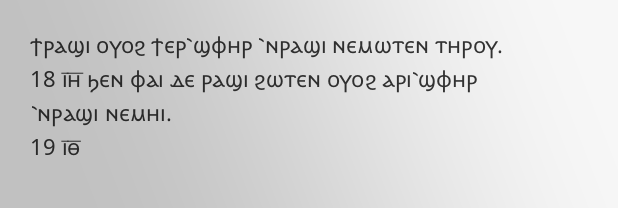ϯⲣⲁϣⲓ ⲟⲩⲟϩ ϯⲉⲣ⳿ϣⲫⲏⲣ ⳿ⲛⲣⲁϣⲓ ⲛⲉⲙⲱⲧⲉⲛ ⲧⲏⲣⲟⲩ.
18 ⲓ̅ⲏ̅ ϧⲉⲛ ⲫⲁⲓ ⲇⲉ ⲣⲁϣⲓ ϩⲱⲧⲉⲛ ⲟⲩⲟϩ ⲁⲣⲓ⳿ϣⲫⲏⲣ ⳿ⲛⲣⲁϣⲓ ⲛⲉⲙⲏⲓ.
19 ⲓ̅ⲑ̅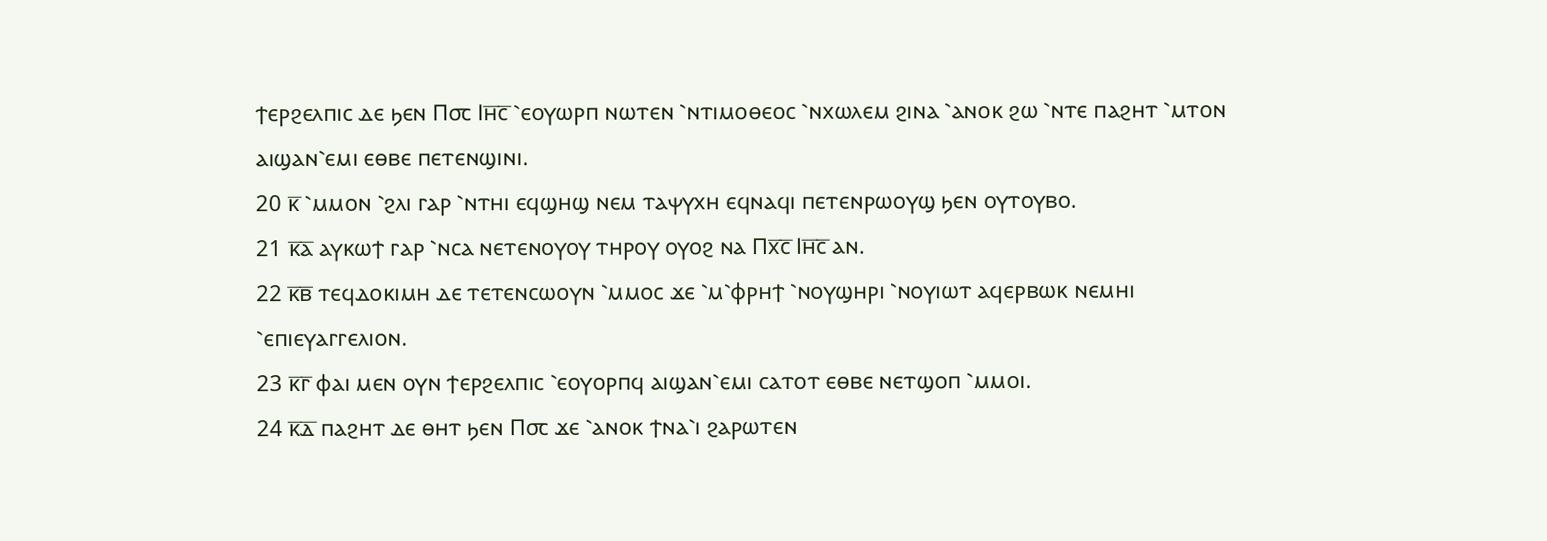ϯⲉⲣϩⲉⲗⲡⲓⲥ ⲇⲉ ϧⲉⲛ Ⲡ⳪ Ⲓⲏ̅ⲥ̅ ⳿ⲉⲟⲩⲱⲣⲡ ⲛⲱⲧⲉⲛ ⳿ⲛⲧⲓⲙⲟⲑⲉⲟⲥ ⳿ⲛⲭⲱⲗⲉⲙ ϩⲓⲛⲁ ⳿ⲁⲛⲟⲕ ϩⲱ ⳿ⲛⲧⲉ ⲡⲁϩⲏⲧ ⳿ⲙⲧⲟⲛ ⲁⲓϣⲁⲛ⳿ⲉⲙⲓ ⲉⲑⲃⲉ ⲡⲉⲧⲉⲛϣⲓⲛⲓ.
20 ⲕ̅ ⳿ⲙⲙⲟⲛ ⳿ϩⲗⲓ ⲅⲁⲣ ⳿ⲛⲧⲏⲓ ⲉϥϣⲏϣ ⲛⲉⲙ ⲧⲁⲯⲩⲭⲏ ⲉϥⲛⲁϥⲓ ⲡⲉⲧⲉⲛⲣⲱⲟⲩϣ ϧⲉⲛ ⲟⲩⲧⲟⲩⲃⲟ.
21 ⲕ̅ⲁ̅ ⲁⲩⲕⲱϯ ⲅⲁⲣ ⳿ⲛⲥⲁ ⲛⲉⲧⲉⲛⲟⲩⲟⲩ ⲧⲏⲣⲟⲩ ⲟⲩⲟϩ ⲛⲁ Ⲡⲭ̅ⲥ̅ Ⲓⲏ̅ⲥ̅ ⲁⲛ.
22 ⲕ̅ⲃ̅ ⲧⲉϥⲇⲟⲕⲓⲙⲏ ⲇⲉ ⲧⲉⲧⲉⲛⲥⲱⲟⲩⲛ ⳿ⲙⲙⲟⲥ ϫⲉ ⳿ⲙ⳿ⲫⲣⲏϯ ⳿ⲛⲟⲩϣⲏⲣⲓ ⳿ⲛⲟⲩⲓⲱⲧ ⲁϥⲉⲣⲃⲱⲕ ⲛⲉⲙⲏⲓ ⳿ⲉⲡⲓⲉⲩⲁⲅⲅⲉⲗⲓⲟⲛ.
23 ⲕ̅ⲅ̅ ⲫⲁⲓ ⲙⲉⲛ ⲟⲩⲛ ϯⲉⲣϩⲉⲗⲡⲓⲥ ⳿ⲉⲟⲩⲟⲣⲡϥ ⲁⲓϣⲁⲛ⳿ⲉⲙⲓ ⲥⲁⲧⲟⲧ ⲉⲑⲃⲉ ⲛⲉⲧϣⲟⲡ ⳿ⲙⲙⲟⲓ.
24 ⲕ̅ⲇ̅ ⲡⲁϩⲏⲧ ⲇⲉ ⲑⲏⲧ ϧⲉⲛ Ⲡ⳪ ϫⲉ ⳿ⲁⲛⲟⲕ ϯⲛⲁ⳿ⲓ ϩⲁⲣⲱⲧⲉⲛ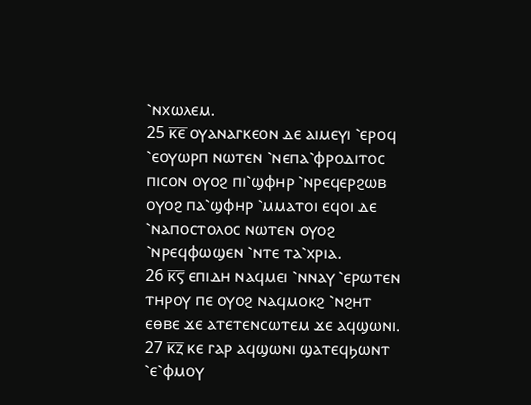⳿ⲛⲭⲱⲗⲉⲙ.
25 ⲕ̅ⲉ̅ ⲟⲩⲁⲛⲁⲅⲕⲉⲟⲛ ⲇⲉ ⲁⲓⲙⲉⲩⲓ ⳿ⲉⲣⲟϥ ⳿ⲉⲟⲩⲱⲣⲡ ⲛⲱⲧⲉⲛ ⳿ⲛⲉⲡⲁ⳿ⲫⲣⲟⲇⲓⲧⲟⲥ ⲡⲓⲥⲟⲛ ⲟⲩⲟϩ ⲡⲓ⳿ϣⲫⲏⲣ ⳿ⲛⲣⲉϥⲉⲣϩⲱⲃ ⲟⲩⲟϩ ⲡⲁ⳿ϣⲫⲏⲣ ⳿ⲙⲙⲁⲧⲟⲓ ⲉϥⲟⲓ ⲇⲉ ⳿ⲛⲁⲡⲟⲥⲧⲟⲗⲟⲥ ⲛⲱⲧⲉⲛ ⲟⲩⲟϩ ⳿ⲛⲣⲉϥⲫⲱϣⲉⲛ ⳿ⲛⲧⲉ ⲧⲁ⳿ⲭⲣⲓⲁ.
26 ⲕ̅ⲋ̅ ⲉⲡⲓⲇⲏ ⲛⲁϥⲙⲉⲓ ⳿ⲛⲛⲁⲩ ⳿ⲉⲣⲱⲧⲉⲛ ⲧⲏⲣⲟⲩ ⲡⲉ ⲟⲩⲟϩ ⲛⲁϥⲙⲟⲕϩ ⳿ⲛϩⲏⲧ ⲉⲑⲃⲉ ϫⲉ ⲁⲧⲉⲧⲉⲛⲥⲱⲧⲉⲙ ϫⲉ ⲁϥϣⲱⲛⲓ.
27 ⲕ̅ⲍ̅ ⲕⲉ ⲅⲁⲣ ⲁϥϣⲱⲛⲓ ϣⲁⲧⲉϥϧⲱⲛⲧ ⳿ⲉ⳿ⲫⲙⲟⲩ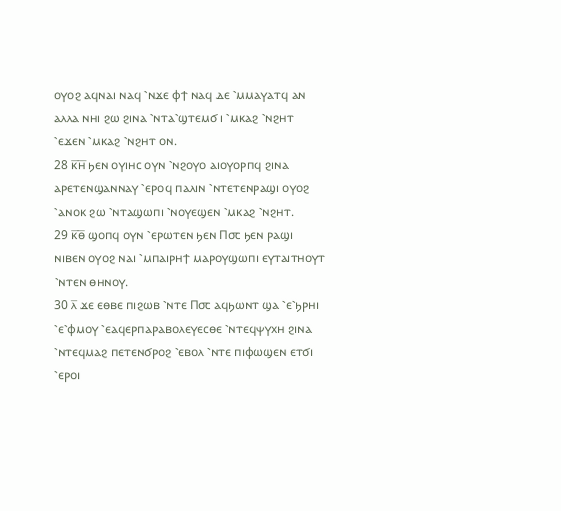ⲟⲩⲟϩ ⲁϥⲛⲁⲓ ⲛⲁϥ ⳿ⲛϫⲉ ⲫϯ ⲛⲁϥ ⲇⲉ ⳿ⲙⲙⲁⲩⲁⲧϥ ⲁⲛ ⲁⲗⲗⲁ ⲛⲏⲓ ϩⲱ ϩⲓⲛⲁ ⳿ⲛⲧⲁ⳿ϣⲧⲉⲙϭ ⲓ ⳿ⲙⲕⲁϩ ⳿ⲛϩⲏⲧ ⳿ⲉϫⲉⲛ ⳿ⲙⲕⲁϩ ⳿ⲛϩⲏⲧ ⲟⲛ.
28 ⲕ̅ⲏ̅ ϧⲉⲛ ⲟⲩⲓⲏⲥ ⲟⲩⲛ ⳿ⲛϩⲟⲩⲟ ⲁⲓⲟⲩⲟⲣⲡϥ ϩⲓⲛⲁ ⲁⲣⲉⲧⲉⲛϣⲁⲛⲛⲁⲩ ⳿ⲉⲣⲟϥ ⲡⲁⲗⲓⲛ ⳿ⲛⲧⲉⲧⲉⲛⲣⲁϣⲓ ⲟⲩⲟϩ ⳿ⲁⲛⲟⲕ ϩⲱ ⳿ⲛⲧⲁϣⲱⲡⲓ ⳿ⲛⲟⲩⲉϣⲉⲛ ⳿ⲙⲕⲁϩ ⳿ⲛϩⲏⲧ.
29 ⲕ̅ⲑ̅ ϣⲟⲡϥ ⲟⲩⲛ ⳿ⲉⲣⲱⲧⲉⲛ ϧⲉⲛ Ⲡ⳪ ϧⲉⲛ ⲣⲁϣⲓ ⲛⲓⲃⲉⲛ ⲟⲩⲟϩ ⲛⲁⲓ ⳿ⲙⲡⲁⲓⲣⲏϯ ⲙⲁⲣⲟⲩϣⲱⲡⲓ ⲉⲩⲧⲁⲓⲧⲏⲟⲩⲧ ⳿ⲛⲧⲉⲛ ⲑⲏⲛⲟⲩ.
30 ⲗ̅ ϫⲉ ⲉⲑⲃⲉ ⲡⲓϩⲱⲃ ⳿ⲛⲧⲉ Ⲡ⳪ ⲁϥϧⲱⲛⲧ ϣⲁ ⳿ⲉ⳿ϧⲣⲏⲓ ⳿ⲉ⳿ⲫⲙⲟⲩ ⳿ⲉⲁϥⲉⲣⲡⲁⲣⲁⲃⲟⲗⲉⲩⲉⲥⲑⲉ ⳿ⲛⲧⲉϥⲯⲩⲭⲏ ϩⲓⲛⲁ ⳿ⲛⲧⲉϥⲙⲁϩ ⲡⲉⲧⲉⲛϭⲣⲟϩ ⳿ⲉⲃⲟⲗ ⳿ⲛⲧⲉ ⲡⲓⲫⲱϣⲉⲛ ⲉⲧϭⲓ ⳿ⲉⲣⲟⲓ